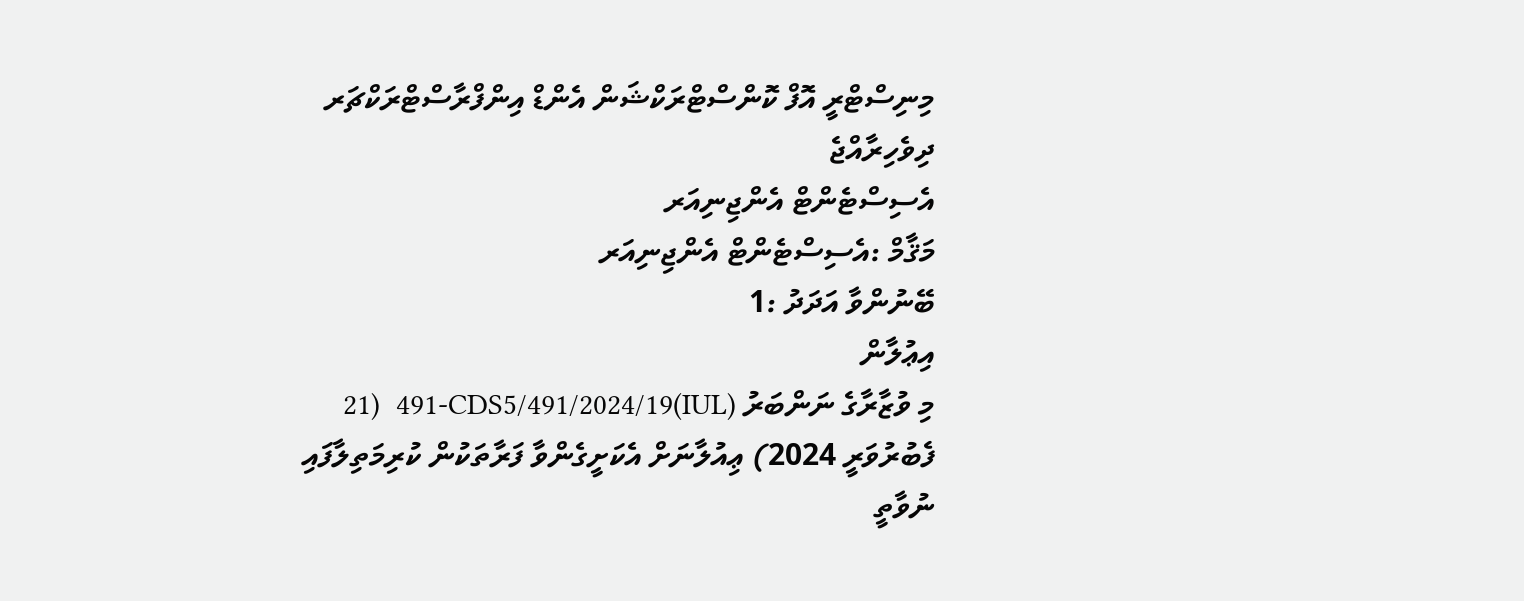މިނިސްޓްރީ އޮފް ކޮންސްޓްރަކްޝަން އެންޑް އިންފްރާސްޓްރަކްޗަރ
ދިވެހިރާއްޖެ
އެސިސްޓެންޓް އެންޖިނިއަރ
މަޤާމް :އެސިސްޓެންޓް އެންޖިނިއަރ
ބޭނުންވާ އަދަދު :1
އިޢުލާން
މި ވުޒާރާގެ ނަންބަރު (IUL)491-CDS5/491/2024/19  (21 ފެބުރުވަރީ 2024) ޢިއުލާނަށް އެކަށީގެންވާ ފަރާތަކުން ކުރިމަތިލާފައި ނުވާތީ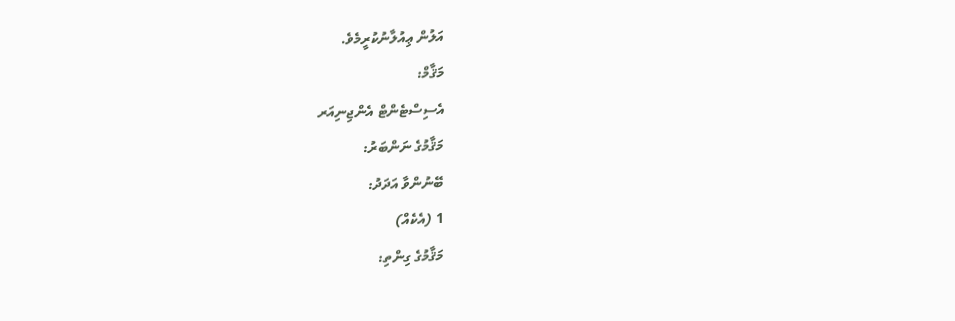އަލުން ޢިއުލާނުކުރީމެވެ.
މަޤާމް:
އެސިސްޓެންޓް އެންޖިނިއަރ
މަޤާމުގެ ނަންބަރު:
ބޭނުންވާ އަދަދު:
1 (އެކެއް)
މަޤާމުގެ ގިންތި: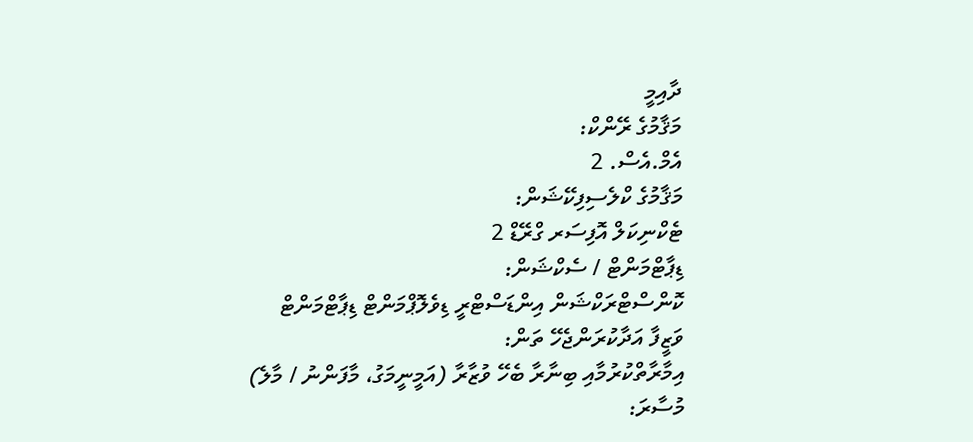ދާއިމީ
މަޤާމުގެ ރޭންކް:
އެމް.އެސް. 2
މަޤާމުގެ ކްލެސިފިކޭޝަން:
ޓެކްނިކަލް އޮފިސަރ ގްރޭޑް 2
ޑިޕާޓްމަންޓް / ސެކްޝަން:
ކޮންސްޓްރަކްޝަން އިންޑަސްޓްރީ ޑިވެލޮޕްމަންޓް ޑިޕާޓްމަންޓް
ވަޒީފާ އަދާކުރަންޖެހޭ ތަން:
އިމާރާތްކުރުމާއި ބިނާރާ ބެހޭ ވުޒާރާ (އަމީނީމަގު، މާފަންނު / މާލެ)
މުސާރަ: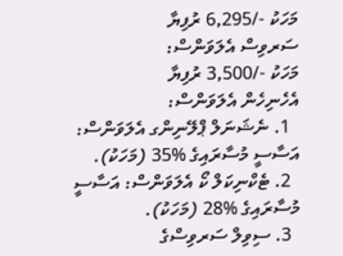މަހަކު -/6,295 ރުފިޔާ
ސަރވިސް އެލަވަންސް:
މަހަކު -/3,500 ރުފިޔާ
އެހެނިހެން އެލަވަންސް:
  1. ނެޝަނަލް ޕްލޭނިންގ އެލަވަންސް: އަސާސީ މުސާރައިގެ %35 (މަހަކު).
  2. ޓެކްނިކަލް ކޯ އެލަވަންސް: އަސާސީ މުސާރައިގެ %28 (މަހަކު).
  3. ސިވިލް ސަރވިސްގެ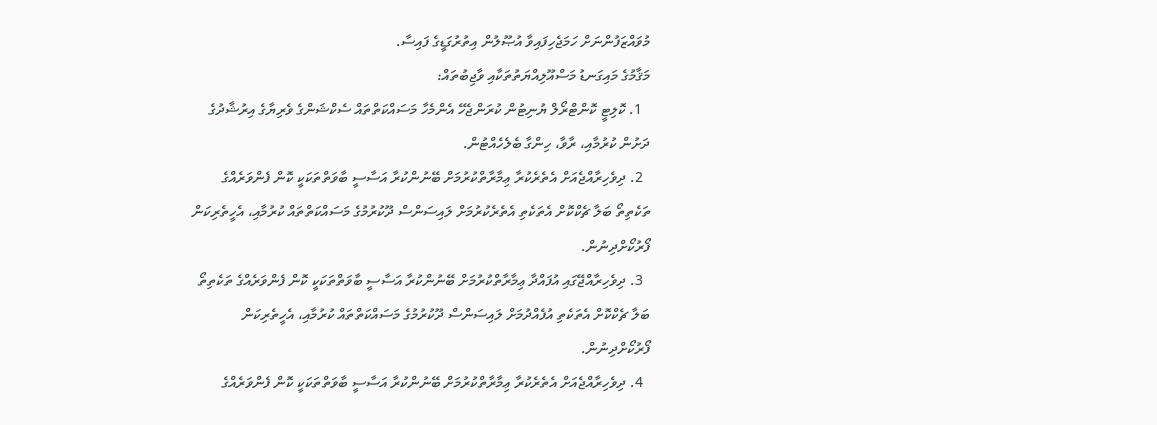މުވައްޒަފުންނަށް ހަމަޖެހިފައިވާ އުޞޫލުން އިތުރުގަޑީގެ ފައިސާ.
މަޤާމުގެ މައިގަނޑު މަސްއޫލިއްޔަތުތަކާއި ވާޖިބުތައް:
  1. ކޮލިޓީ ކޮންޓްރޯލް ޔުނިޓުން ކުރަންޖެހޭ އެންމެހާ މަސައްކަތްތައް ސެކްޝަންގެ ވެރިޔާގެ އިރުޝާދުގެ ދަށުން ކުރުމާއި، ރާވާ، ހިންގާ ބެލެހެއްޓުން.
  2. ދިވެހިރާއްޖެއަށް އެތެރެކުރާ ޢިމާރާތްކުރުމަށް ބޭނުންކުރާ އަސާސީ ބާވަތްތަކަކީ ކޮން ފެންވަރެއްގެ ތަކެތިތޯ ބަލާ ޗެކްކޮށް އެތަކެތި އެތެރެކުރުމަށް ލައިސަންސް ދޫކުރުމުގެ މަސައްކަތްތައް ކުރުމާއި، އެހީތެރިކަން ފޯރުކޯށްދިނުން.
  3. ދިވެހިރާއްޖޭގައި އުފައްދާ ޢިމާރާތްކުރުމަށް ބޭނުންކުރާ އަސާސީ ބާވަތްތަކަކީ ކޮން ފެންވަރެއްގެ ތަކެތިތޯ ބަލާ ޗެކްކޮށް އެތަކެތި އުފެއްދުމަށް ލައިސަންސް ދޫކުރުމުގެ މަސައްކަތްތައް ކުރުމާއި، އެހީތެރިކަން ފޯރުކޯށްދިނުން.
  4. ދިވެހިރާއްޖެއަށް އެތެރެކުރާ ޢިމާރާތްކުރުމަށް ބޭނުންކުރާ އަސާސީ ބާވަތްތަކަކީ ކޮން ފެންވަރެއްގެ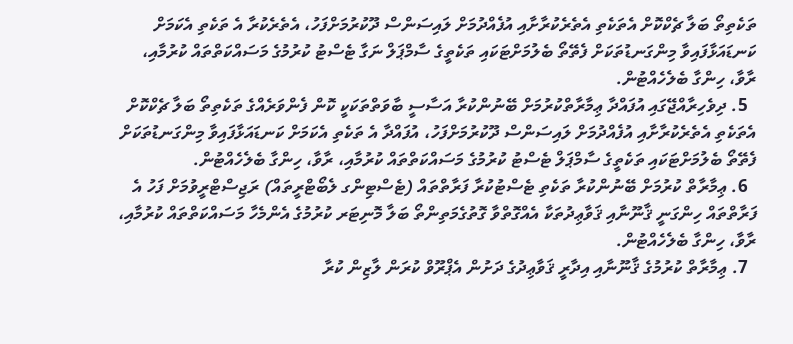ތަކެތިތޯ ބަލާ ޗެކްކޮށް އެތަކެތި އެތެރެކުރާށާއި އުފެއްދުމަށް ލައިސަންސް ދޫކުރުމަށްފަހު، އެތެރެކުރާ އެ ތަކެތި އެކަމަށް ކަނޑައަޅާފައިވާ މިންގަނޑުތަކަށް ފެތޭތޯ ބެލުމަށްޓަކައި ތަކެތީގެ ސާމްޕަލް ނަގާ ޓެސްޓު ކުރުމުގެ މަސައްކަތްތައް ކުރުމާއި، ރާވާ، ހިންގާ ބެލެހެއްޓުން.
  5. ދިވެހިރާއްޖޭގައި އުފައްދާ ޢިމާރާތްކުރުމަށް ބޭނުންކުރާ އަސާސީ ބާވަތްތަކަކީ ކޮން ފެންވަރެއްގެ ތަކެތިތޯ ބަލާ ޗެކްކޮށް އެތަކެތި އެތެރެކުރާށާއި އުފެއްދުމަށް ލައިސަންސް ދޫކުރުމަށްފަހު، އުފައްދާ އެ ތަކެތި އެކަމަށް ކަނޑައަޅާފައިވާ މިންގަނޑުތަކަށް ފެތޭތޯ ބެލުމަށްޓަކައި ތަކެތީގެ ސާމްޕަލް ޓެސްޓު ކުރުމުގެ މަސައްކަތްތައް ކުރުމާއި، ރާވާ، ހިންގާ ބެލެހެއްޓުން.
  6. ޢިމާރާތް ކުރުމަށް ބޭނުންކުރާ ތަކެތި ޓެސްޓުކުރާ ފަރާތްތައް (ޓެސްޓިންގ ލެބޯޓްރީތައް) ރަޖިސްޓްރީވުމަށް ފަހު އެ ފަރާތްތައް ހިންގަނީ ޤާނޫނާއި ޤަވާޢިދުތަކާ އެއްގޮތްވާ ގޮތުގެމަތިންތޯ ބަލާ މޮނިޓަރ ކުރުމުގެ އެންމެހާ މަސައްކަތްތައް ކުރުމާއި، ރާވާ، ހިންގާ ބެލެހެއްޓުން.
  7. ޢިމާރާތް ކުރުމުގެ ޤާނޫނާއި އިދާރީ ޤަވާޢިދުގެ ދަށުން އެޕްރޫވް ކުރަން ލާޒިން ކުރާ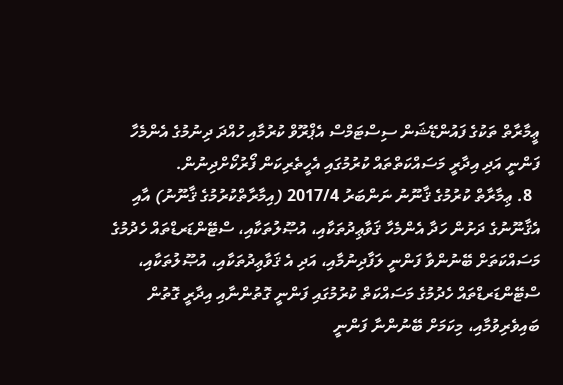ޢީމާރާތް ތަކުގެ ފައުންޑޭޝަން ސިސްޓަމްސް އެޕްރޫވް ކުރުމާއި ހުއްދަ ދިނުމުގެ އެންމެހާ ފަންނީ އަދި އިދާރީ މަސައްކަތްތައް ކުރުމުގައި އެހީތެރިކަން ފޯރުކޯށްދިނުން.
  8. ޢިމާރާތް ކުރުމުގެ ޤާނޫނު ނަންބަރު 2017/4 (އިމާރާތްކުރުމުގެ ޤާނޫނު) އާއި އެޤާނޫނުގެ ދަށުން ހަދާ އެންމެހާ ޤަވާޢިދުތަކާއި، އުޞޫލުތަކާއި، ސްޓޭންޑަރޑްތައް ހެދުމުގެ މަސައްކަތަށް ބޭނުންވާ ފަންނީ ލަފާދިނުމާއި، އަދި އެ ޤަވާޢިދުތަކާއި، އުޞޫލުތަކާއި، ސްޓޭންޑަރޑްތައް ހެދުމުގެ މަސައްކަތް ކުރުމުގައި ފަންނީ ގޮތުންނާއި އިދާރީ ގޮތުން ބައިވެރިވުމާއި، މިކަމަށް ބޭނުންނާ ފަންނީ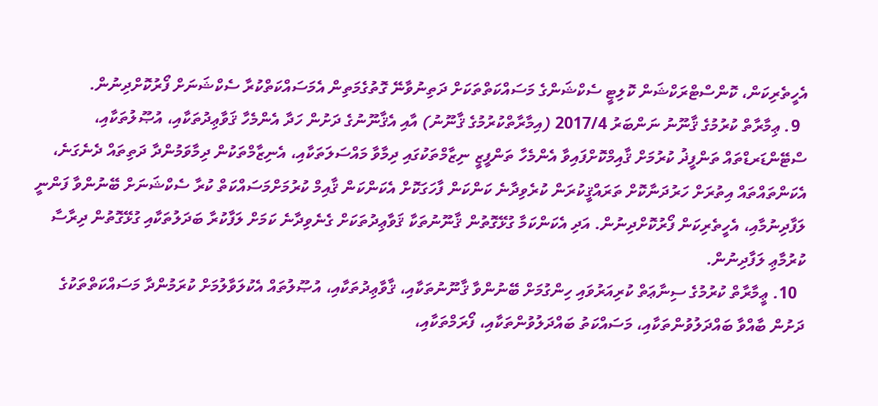އެހީތެރިކަން، ކޮންސްޓްރަކްޝަން ކޮލިޓީ ސެކްޝަންގެ މަސައްކަތްތަކަށް ދަތިނުވާނޭ ގޮތުގެމަތިން އެމަސައްކަތްކުރާ ސެކްޝަނަށް ފޯރުކޮށްދިނުން.
  9. ޢިމާރާތް ކުރުމުގެ ޤާނޫނު ނަންބަރު 2017/4 (އިމާރާތްކުރުމުގެ ޤާނޫނު) އާއި އެޤާނޫނުގެ ދަށުން ހަދާ އެންމެހާ ޤަވާޢިދުތަކާއި، އުޞޫލުތަކާއި، ސްޓޭންޑަރޑްތައް ތަންފީޛު ކުރުމަށް ޤާއިމްކޮށްފައިވާ އެންމެހާ ތަންފީޒީ ނިޒާމްތަކުގައި ދިމާވާ މައްސަލަތަކާއި، އެނިޒާމްތަކުން ދިމާވަމުންދާ ދަތިތައް ދެނެގަނެ، އެކަންތައްތައް އިތުރަށް ހަރުދަނާކޮށް ތަރައްޤީކުރަން ކުރެވިދާނެ ކަންކަން ފާހަގަކޮށް އެކަންކަން ޤާއިމް ކުރުމަށްމަސައްކަތް ކުރާ ސެކްޝަނަށް ބޭނުންވާ ފަންނީ ލަފާދިނުމާއި، އެހީތެރިކަން ފޯރުކޮށްދިނުން. އަދި އެކަންކަމާ ގުޅޭގޮތުން ޤާނޫނުތަކާ ޤަވާޢިދުތަކަށް ގެނެވިދާނެ ކަމަށް ލަފާކުރާ ބަދަލުތަކާއި ގުޅޭގޮތުން ދިރާސާ ކުރުމާޢި ލަފާދިނުން.
  10. ޢީމާރާތް ކުރުމުގެ ސިނާޢަތް ކުރިއަރުވައި ހިންގުމަށް ބޭނުންވާ ޤާނޫނުތަކާއި، ޤާވާޢިދުތަކާއި، އުޞޫލުތައް އެކުލަވާލުމަށް ކުރަމުންދާ މަސައްކަތްތަކުގެ ދަށުން ބާއްވާ ބައްދަލުވުންތަކާއި، މަސައްކަތު ބައްދަލުވުންތަކާއި، ފޯރަމްތަކާއި،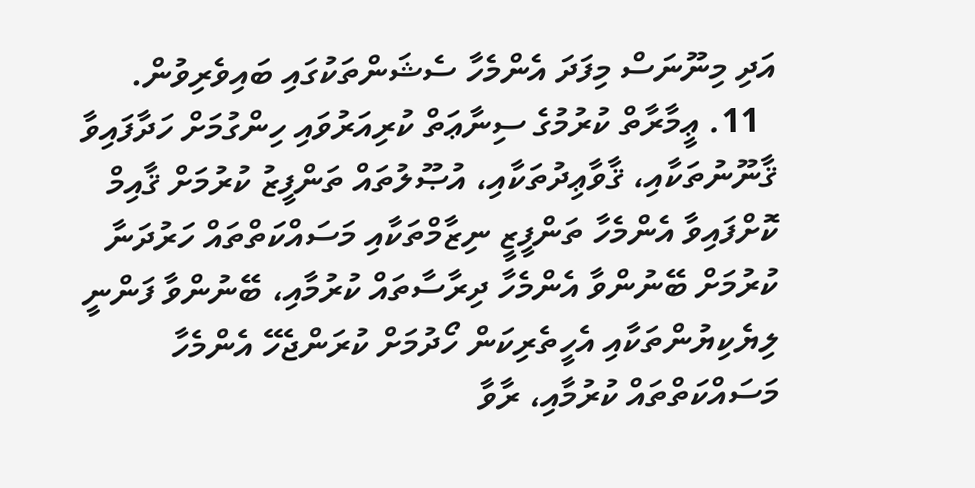އަދި މިނޫނަސް މިފަދަ އެންމެހާ ސެޝަންތަކުގައި ބައިވެރިވުން.
  11. ޢީމާރާތް ކުރުމުގެ ސިނާޢަތް ކުރިއަރުވައި ހިންގުމަށް ހަދާފައިވާ ޤާނޫނުތަކާއި، ޤާވާޢިދުތަކާއި، އުޞޫލުތައް ތަންފީޒު ކުރުމަށް ޤާއިމް ކޮށްފައިވާ އެންމެހާ ތަންފީޒީ ނިޒާމްތަކާއި މަސައްކަތްތައް ހަރުދަނާ ކުރުމަށް ބޭނުންވާ އެންމެހާ ދިރާސާތައް ކުރުމާއި، ބޭނުންވާ ފަންނީ ލިޔެކިޔުންތަކާއި އެހީތެރިކަން ހޯދުމަށް ކުރަންޖެހޭ އެންމެހާ މަސައްކަތްތައް ކުރުމާއި، ރާވާ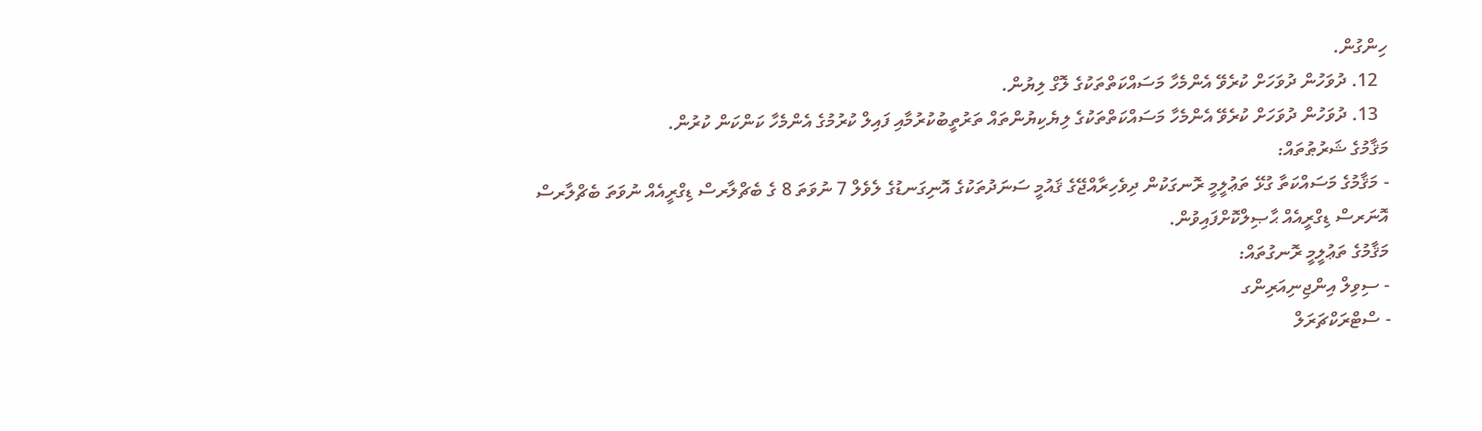ހިންގުން.
  12. ދުވަހުން ދުވަހަށް ކުރެވޭ އެންމެހާ މަސައްކަތްތަކުގެ ލޮގް ލިޔުން.
  13. ދުވަހުން ދުވަހަށް ކުރެވޭ އެންމެހާ މަސައްކަތްތަކުގެ ލިޔެކިޔުންތައް ތަރުތީބުކުރުމާއި ފައިލް ކުރުމުގެ އެންމެހާ ކަންކަން ކުރުން.
މަޤާމުގެ ޝަރުޠުތައް:
- މަޤާމުގެ މަސައްކަތާ ގުޅޭ ތަޢުލީމީ ރޮނގަކުން ދިވެހިރާއްޖޭގެ ޤައުމީ ސަނަދުތަކުގެ އޮނިގަނޑުގެ ލެވެލް 7 ނުވަތަ 8 ގެ ބެޗްލާރސް ޑިގްރީއެއް ނުވަތަ ބެޗްލާރސް އޮނަރސް ޑިގްރީއެއް ޙާޞިލްކޮށްފައިވުން.
މަޤާމުގެ ތަޢުލީމީ ރޮނގުތައް:
- ސިވިލް އިންޖިނިއަރިންގ
- ސްޓްރަކްޗަރަލް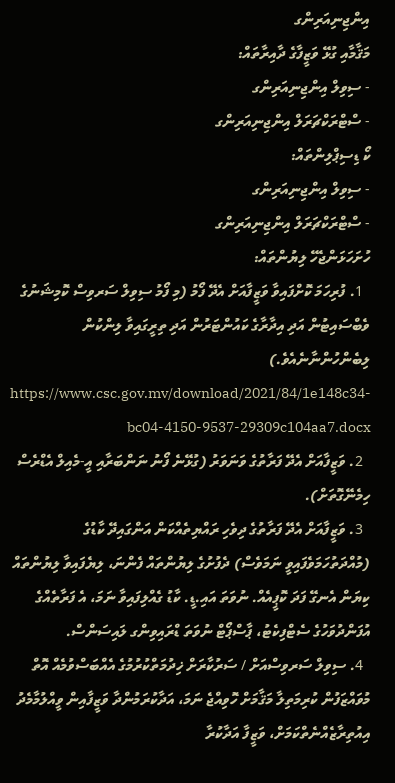އިންޖިނިއަރިންގ
މަޤާމާއި ގުޅޭ ވަޒީފާގެ ދާއިރާތައް:
- ސިވިލް އިންޖިނިއަރިންގ
- ސްޓްރަކްޗަރަލް އިންޖިނިއަރިންގ
ކޯ ޑިސިޕްލިންތައް:
- ސިވިލް އިންޖިނިއަރިންގ
- ސްޓްރަކްޗަރަލް އިންޖިނިއަރިންގ
ހުށަހަޅަންޖެހޭ ލިޔުންތައް:
  1. ފުރިހަމަ ކޮށްފައިވާ ވަޒީފާއަށް އެދޭ ފޯމު (މި ފޯމު ސިވިލް ސަރވިސް ކޮމިޝަނުގެ ވެބްސައިޓުން އަދި އިދާރާގެ ކައުންޓަރުން އަދި ތިރީގައިވާ ލިންކުން ލިބެންހުންނާނެއެވެ.)  https://www.csc.gov.mv/download/2021/84/1e148c34-bc04-4150-9537-29309c104aa7.docx
  2. ވަޒީފާއަށް އެދޭ ފަރާތުގެ ވަނަވަރު (ގުޅޭނެ ފޯނު ނަންބަރާއި އީ-މެއިލް އެޑްރެސް ހިމެނޭގޮތަށް).
  3. ވަޒީފާއަށް އެދޭ ފަރާތުގެ ދިވެހި ރައްޔިތެއްކަން އަންގައިދޭ ކާޑުގެ (މުއްދަތުހަމަވެފައިވީ ނަމަވެސް) ދެފުށުގެ ލިޔުންތައް ފެންނަ، ލިޔެފައިވާ ލިޔުންތައް ކިޔަން އެނގޭ ފަދަ ކޮޕީއެއް. ނުވަތަ އައި.ޑީ. ކާޑު ގެއްލިފައިވާ ނަމަ، އެ ފަރާތެއްގެ އުފަންދުވަހުގެ ސެޓްފިކެޓު، ޕާސްޕޯޓް ނުވަތަ ޑްރައިވިންގ ލައިސަންސް.
  4. ސިވިލް ސަރވިސްއަށް / ސަރުކާރަށް ޚިދުމަތްކުރުމުގެ އެއްބަސްވުމެއް އޮތް މުވައްޒަފުން ކުރިމަތިލާ މަޤާމަށް ހޮވިއްޖެ ނަމަ، އަދާކުރަމުންދާ ވަޒީފާއިން ވީއްލުމާމެދު އިއުތިރާޒެއްނެތްކަމަށް، ވަޒީފާ އަދާކުރާ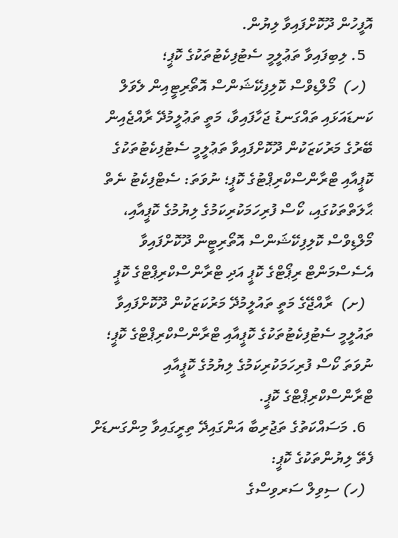އޮފީހުން ދޫކޮށްފައިވާ ލިޔުން.
  5. ލިބިފައިވާ ތަޢުލީމީ ސެޓުފިކެޓުތަކުގެ ކޮޕީ؛
  (ހ)  މޯލްޑިވްސް ކޮލިފިކޭޝަންސް އޮތޯރިޓީއިން ލެވަލް ކަނޑައަޅައި ތައްގަނޑު ޖަހާފައިވާ، މަތީ ތަޢުލީމުދޭ ރާއްޖެއިން ބޭރުގެ މަރުކަޒަކުން ދޫކޮށްފައިވާ ތަޢުލީމީ ސެޓުފިކެޓުތަކުގެ ކޮޕީއާއި ޓްރާންސްކްރިޕްޓުގެ ކޮޕީ؛ ނުވަތަ: ސެޓްފިކެޓު ނެތް ޙާލަތްތަކުގައި، ކޯސް ފުރިހަމަކުރިކަމުގެ ލިޔުމުގެ ކޮޕީއާއި، މޯލްޑިވްސް ކޮލިފިކޭޝަންސް އޮތޯރިޓީން ދޫކޮށްފައިވާ އެސެސްމަންޓް ރިޕޯޓްގެ ކޮޕީ އަދި ޓްރާންސްކްރިޕްޓްގެ ކޮޕީ
  (ށ)  ރާއްޖޭގެ މަތީ ތައުލީމުދޭ މަރުކަޒަކުން ދޫކޮށްފައިވާ ތައުލީމީ ސެޓުފިކެޓުތަކުގެ ކޮޕީއާއި ޓްރާންސްކްރިޕްޓްގެ ކޮޕީ؛ ނުވަތަ ކޯސް ފުރިހަމަކުރިކަމުގެ ލިޔުމުގެ ކޮޕީއާއި ޓްރާންސްކްރިޕްޓްގެ ކޮޕީ.
  6. މަސައްކަތުގެ ތަޖުރިބާ އަންގައިދޭ ތިރީގައިވާ މިންގަނޑަށް ފެތޭ ލިޔުންތަކުގެ ކޮޕީ:
  (ހ) ސިވިލް ސަރވިސްގެ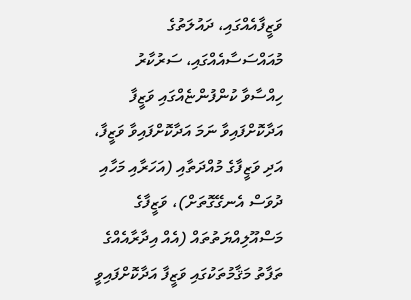ވަޒީފާއެއްގައި، ދައުލަތުގެ މުއައްސަސާއެއްގައި، ސަރުކާރު ހިއްސާވާ ކުންފުންޏެއްގައި ވަޒީފާ އަދާކޮށްފައިވާ ނަމަ އަދާކޮށްފައިވާ ވަޒީފާ، އަދި ވަޒީފާގެ މުއްދަތާއި (އަހަރާއި މަހާއި ދުވަސް އެނގޭގޮތަށް)، ވަޒީފާގެ މަސްއޫލިއްޔަތުތައް (އެއް އިދާރާއެއްގެ ތަފާތު މަޤާމުތަކުގައި ވަޒީފާ އަދާކޮށްފައިވީ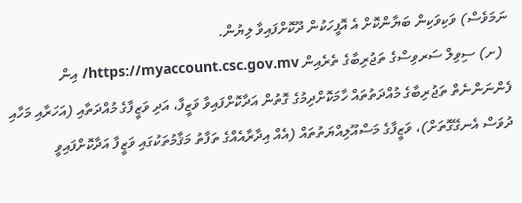ނަމަވެސް) ވަކިވަކިން ބަޔާންކޮށް އެ އޮފީހަކުން ދޫކޮށްފައިވާ ލިޔުން.
  (ށ) ސިވިލް ސަރވިސްގެ ތަޖުރިބާގެ ތެރެއިން https://myaccount.csc.gov.mv/ އިން ފެންނަންނެތް ތަޖުރިބާގެ މުއްދަތުތައް ހާމަކޮށްދިމުގެ ގޮތުން އަދާކޮށްފައިވާ ވަޒީފާ، އަދި ވަޒީފާގެ މުއްދަތާއި (އަހަރާއި މަހާއި ދުވަސް އެނގޭގޮތަށް)، ވަޒީފާގެ މަސްއޫލިއްޔަތުތައް (އެއް އިދާރާއެއްގެ ތަފާތު މަޤާމުތަކުގައި ވަޒީފާ އަދާކޮށްފައިވީ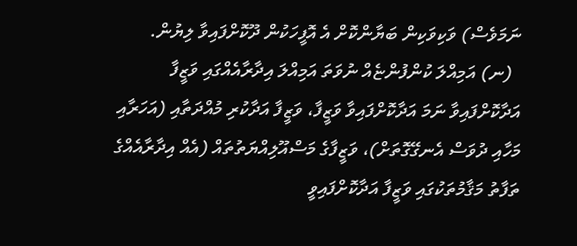ނަމަވެސް) ވަކިވަކިން ބަޔާންކޮށް އެ އޮފީހަކުން ދޫކޮށްފައިވާ ލިޔުން.
  (ނ) އަމިއްލަ ކުންފުންޏެއް ނުވަތަ އަމިއްލަ އިދާރާއެއްގައި ވަޒީފާ އަދާކޮށްފައިވާ ނަމަ އަދާކޮށްފައިވާ ވަޒީފާ، ވަޒީފާ އަދާކުރި މުއްދަތާއި (އަހަރާއި މަހާއި ދުވަސް އެނގޭގޮތަށް)، ވަޒީފާގެ މަސްއޫލިއްޔަތުތައް (އެއް އިދާރާއެއްގެ ތަފާތު މަޤާމުތަކުގައި ވަޒީފާ އަދާކޮށްފައިވީ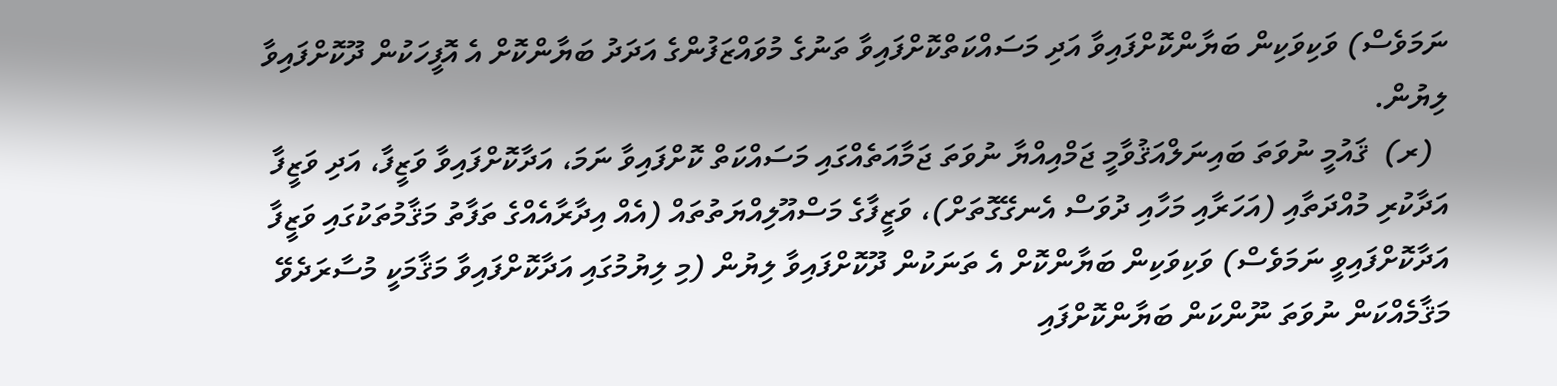ނަމަވެސް) ވަކިވަކިން ބަޔާންކޮށްފައިވާ އަދި މަސައްކަތްކޮށްފައިވާ ތަނުގެ މުވައްޒަފުންގެ އަދަދު ބަޔާންކޮށް އެ އޮފީހަކުން ދޫކޮށްފައިވާ ލިޔުން.
  (ރ)  ޤައުމީ ނުވަތަ ބައިނަލްއަޤުވާމީ ޖަމްއިއްޔާ ނުވަތަ ޖަމާއަތެއްގައި މަސައްކަތް ކޮށްފައިވާ ނަމަ، އަދާކޮށްފައިވާ ވަޒީފާ، އަދި ވަޒީފާ އަދާކުރި މުއްދަތާއި (އަހަރާއި މަހާއި ދުވަސް އެނގޭގޮތަށް)، ވަޒީފާގެ މަސްއޫލިއްޔަތުތައް (އެއް އިދާރާއެއްގެ ތަފާތު މަޤާމުތަކުގައި ވަޒީފާ އަދާކޮށްފައިވީ ނަމަވެސް) ވަކިވަކިން ބަޔާންކޮށް އެ ތަނަކުން ދޫކޮށްފައިވާ ލިޔުން (މި ލިޔުމުގައި އަދާކޮށްފައިވާ މަޤާމަކީ މުސާރަދެވޭ މަޤާމެއްކަން ނުވަތަ ނޫންކަން ބަޔާންކޮށްފައި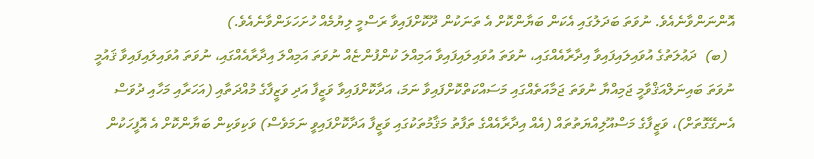އޮންނަންވާނެއެވެ. ނުވަތަ ބަދަލުގައި އެކަން ބަޔާންކޮށް އެ ތަނަކުން ދޫކޮށްފައިވާ ރަސްމީ ލިޔުމެއް ހުށަހަޅަންވާނެއެވެ.)
  (ބ)  ދަޢުލަތުގެ އުވައިލައިފައިވާ އިދާރާއެއްގައި، ނުވަތަ އުވައިލައިފައިވާ އަމިއްލަ ކުންފުންޏެއް ނުވަތަ އަމިއްލަ އިދާރާއެއްގައި، ނުވަތަ އުވައިލައިފައިވާ ޤައުމީ ނުވަތަ ބައިނަލްއަޤްވާމީ ޖަމިއްޔާ ނުވަތަ ޖަމާއަތެއްގައި މަސައްކަތްކޮށްފައިވާ ނަމަ، އަދާކޮށްފައިވާ ވަޒީފާ އަދި ވަޒީފާގެ މުއްދަތާއި (އަހަރާއި މަހާއި ދުވަސް އެނގޭގޮތަށް)، ވަޒީފާގެ މަސްއޫލިއްޔަތުތައް (އެއް އިދާރާއެއްގެ ތަފާތު މަޤާމުތަކުގައި ވަޒީފާ އަދާކޮށްފައިވީ ނަމަވެސް) ވަކިވަކިން ބަޔާންކޮށް އެ އޮފީހަކުން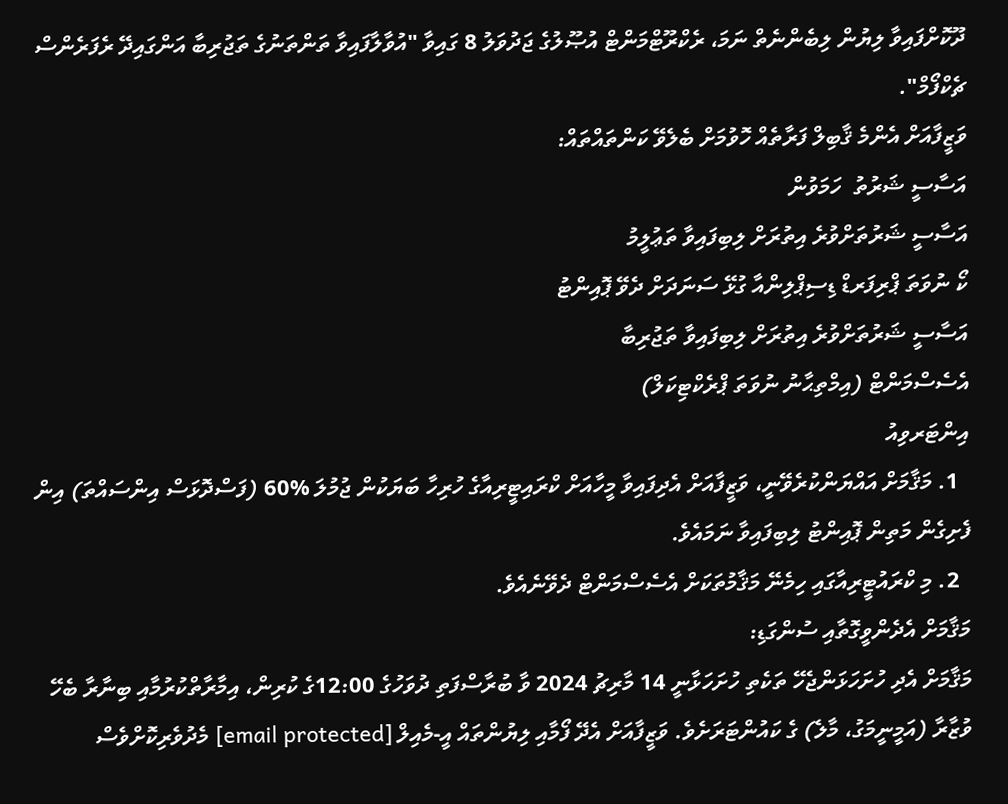ދޫކޮށްފައިވާ ލިޔުން ލިބެންނެތް ނަމަ، ރެކްރޫޓްމަންޓް އުޞޫލުގެ ޖަދުވަލު 8 ގައިވާ "އުވާލާފައިވާ ތަންތަނުގެ ތަޖުރިބާ އަންގައިދޭ ރެފަރެންސް ޗެކްފޯމް".
ވަޒީފާއަށް އެންމެ ޤާބިލް ފަރާތެއް ހޮވުމަށް ބެލެވޭ ކަންތައްތައް:
އަސާސީ ޝަރުތު  ހަމަވުން
އަސާސީ ޝަރުތަށްވުރެ އިތުރަށް ލިބިފައިވާ ތަޢުލީމު
ކޯ ނުވަތަ ޕްރިފަރޑް ޑިސިޕްލިންއާ ގުޅޭ ސަނަދަށް ދެވޭ ޕޮއިންޓު
އަސާސީ ޝަރުތަށްވުރެ އިތުރަށް ލިބިފައިވާ ތަޖުރިބާ
އެސެސްމަންޓް (އިމްތިޙާނު ނުވަތަ ޕްރެކްޓިކަލް)
އިންޓަރވިއު
  1. މަޤާމަށް އައްޔަންކުރެވޭނީ، ވަޒީފާއަށް އެދިފައިވާ މީހާއަށް ކްރައިޓީރިއާގެ ހުރިހާ ބަޔަކުން ޖުމުލަ %60 (ފަސްދޮޅަސް އިންސައްތަ) އިން ފެށިގެން މަތިން ޕޮއިންޓު ލިބިފައިވާ ނަމައެވެ.
  2. މި ކްރައުޓީރިއާގައި ހިމެނޭ މަޤާމުތަކަށް އެސެސްމަންޓް ދެވޭނެއެވެ.
މަޤާމަށް އެދެންވީގޮތާއި ސުންގަޑި:
މަޤާމަށް އެދި ހުށަހަޅަންޖެހޭ ތަކެތި ހުށަހަޅާނީ 14 މާރިޗު 2024 ވާ ބުރާސްފަތި ދުވަހުގެ 12:00ގެ ކުރިން، އިމާރާތްކުރުމާއި ބިނާރާ ބެހޭ ވުޒާރާ (އަމީނީމަގު، މާލެ) ގެ ކައުންޓަރަށެވެ. ވަޒީފާއަށް އެދޭ ފޯމާއި ލިޔުންތައް އީ-މެއިލް [email protected] މެދުވެރިކޮށްވެސް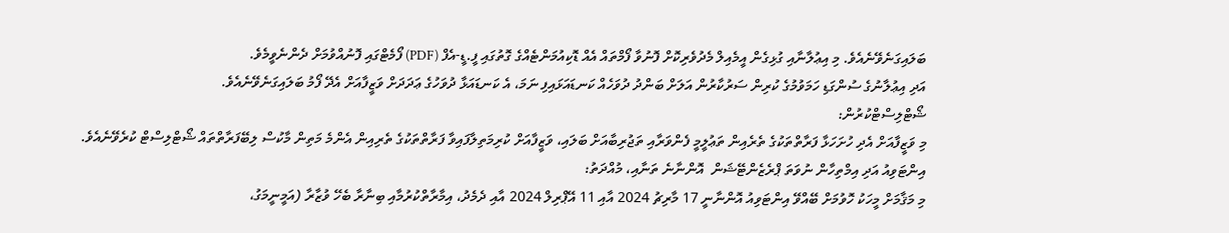ބަލައިގަނެވޭނެއެވެ. މި އިޢުލާނާއި ގުޅިގެން އީމެއިލް މެދުވެރިކޮށް ފޮނުވާ ފޯމްތައް އެއް ޑޮކިއުމަންޓެއްގެ ގޮތުގައި ފީ.ޑީ-އެފް (PDF) ފޯމެޓްގައި ފޮނުއްވުމަށް ދެންނެވީމެވެ.
އަދި އިޢުލާނުގެ ސުންގަޑި ހަމަވުމުގެ ކުރިން ސަރުކާރުން އަލަށް ބަންދު ދުވަހެއް ކަނޑައަޅައިފި ނަމަ، އެ ކަނޑައަޅާ ދުވަހުގެ ޢަދަދަށް ވަޒީފާއަށް އެދޭ ފޯމު ބަލައިގަނެވޭނެއެވެ.
ޝޯޓްލިސްޓްކުރުން:
މި ވަޒީފާއަށް އެދި ހުށަހަޅާ ފަރާތްތަކުގެ ތެރެއިން ތަޢުލީމީ ފެންވަރާއި ތަޖުރިބާއަށް ބަލައި، ވަޒީފާއަށް ކުރިމަތިލާފައިވާ ފަރާތްތަކުގެ ތެރިއިން އެންމެ މަތިން މާކުސް ލިބޭފަރާތްތައް ޝޯޓްލިސްޓް ކުރެވޭނެއެވެ.
އިންޓަވިއު އަދި އިމްތިހާން ނުވަތަ ޕްރެޒެންޓޭޝަން  އޮންނާނެ ތަނާއި، މުއްދަތު:
މި މަޤާމަށް މީހަކު ހޮވުމަށް ބޭއްވޭ އިންޓަވިއު އޮންނާނީ 17 މާރިޗު 2024 އާއި 11 އޭޕްރިލް 2024 އާއި ދެމެދު، އިމާރާތްކުރުމާއި ބިނާރާ ބެހޭ ވުޒާރާ (އަމީނީމަގު،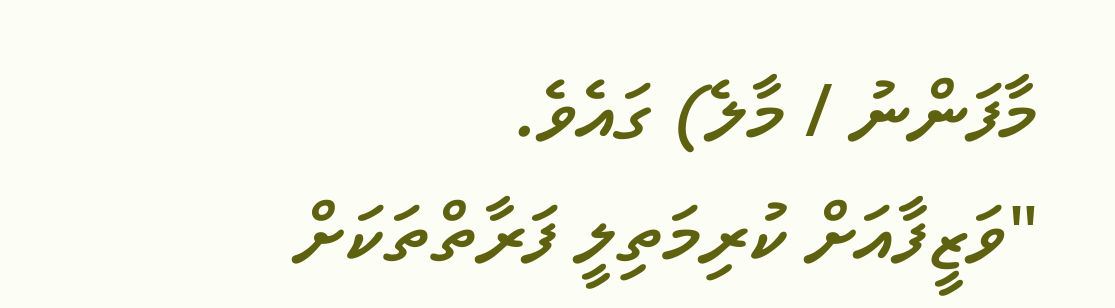މާފަންނު / މާލެ) ގައެވެ.
"ވަޒީފާއަށް ކުރިމަތިލީ ފަރާތްތަކަށް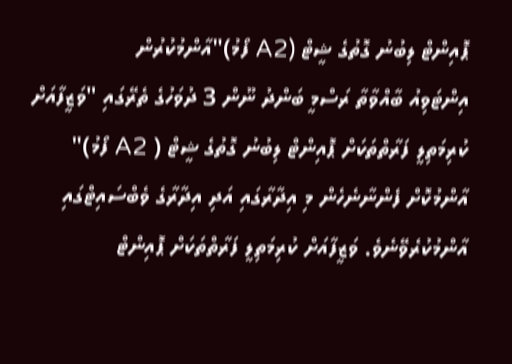ޕޮއިންޓް ލިބުނު ގޮތުގެ ޝީޓް (A2 ފޯމު)"އާންމުކުރުން
އިންޓަވިއު ބާއްވާތާ ރަސްމީ ބަންދު ނޫން 3 ދުވަހުގެ ތެރޭގައި "ވަޒީފާއަށް ކުރިމަތިލީ ފަރާތްތަކަށް ޕޮއިންޓް ލިބުނު ގޮތުގެ ޝީޓް ( A2 ފޯމު)" އާންމުކޮށް ފެންނާނެހެން މި އިދާރާގައި އަދި އިދާރާގެ ވެބްސައިޓްގައި އާންމުކުރެވޭނެވެ. ވަޒީފާއަށް ކުރިމަތިލީ ފަރާތްތަކަށް ޕޮއިންޓް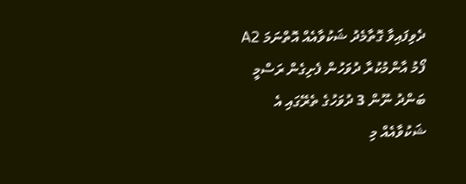ދެވިފައިވާ ގޮތާމެދު ޝަކުވާއެއް އޮތްނަމަ A2 ފޯމު އާންމުކުރާ ދުވަހުން ފެށިގެން ރަސްމީ ބަންދު ނޫން 3 ދުވަހުގެ ތެރޭގައި އެ ޝަކުވާއެއް މި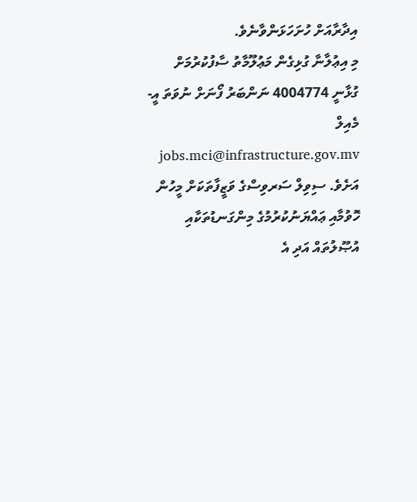އިދާރާއަށް ހުށަހަޅަންވާނެވެ.
މި އިޢުލާނާ ގުޅިގެން މަޢުލޫމާތު ސާފުކުރުމަށް ގުޅާނީ 4004774 ނަންބަރު ފޯނަށް ނުވަތަ އީ-މެއިލް jobs.mci@infrastructure.gov.mv އަށެވެ. ސިވިލް ސަރވިސްގެ ވަޒީފާތަކަށް މީހުން ހޮވުމާއި ޢައްޔަނުކުރުމުގެ މިންގަނޑުތަކާއި އުޞޫލުތައް އަދި އެ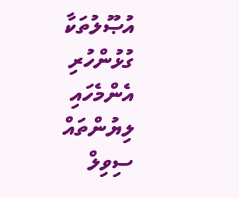އުޞޫލުތަކާ ގުޅުންހުރި އެންމެހައި ލިޔުންތައް ސިވިލް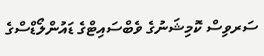ސަރވިސް ކޮމިޝަނުގެ ވެބްސައިޓްގެ ޑައުންލޯޑްސްގެ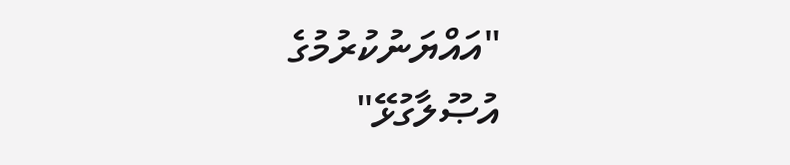"އައްޔަނުކުރުމުގެ އުޞޫލާގުޅޭ"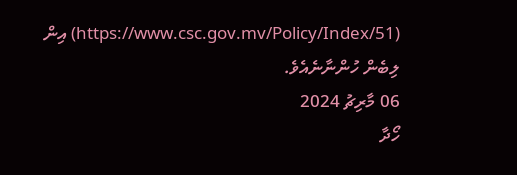(https://www.csc.gov.mv/Policy/Index/51) އިން ލިބެން ހުންނާނެއެވެ.
06 މާރިޗު 2024
ހޯދާ